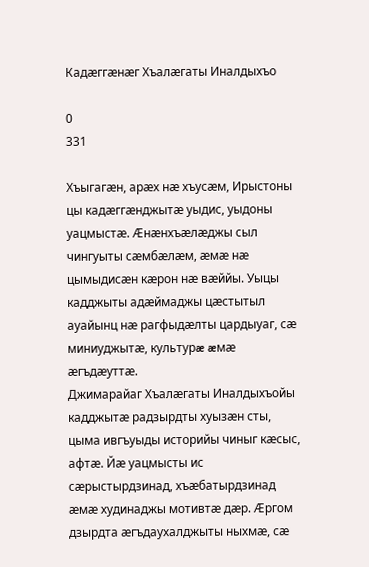Кадæггæнæг Хъалæгаты Иналдыхъо

0
331

Хъыгагæн, арæх нæ хъусæм, Ирыстоны цы кадæггæнджытæ уыдис, уыдоны уацмыстæ. Æнæнхъæлæджы сыл чингуыты сæмбæлæм, æмæ нæ цымыдисæн кæрон нæ вæййы. Уыцы кадджыты адæймаджы цæстытыл ауайынц нæ рагфыдæлты цардыуаг, сæ миниуджытæ, культурæ æмæ æгъдæуттæ.
Джимарайаг Хъалæгаты Иналдыхъойы кадджытæ радзырдты хуызæн сты, цыма ивгъуыды историйы чиныг кæсыс, афтæ. Йæ уацмысты ис сæрыстырдзинад, хъæбатырдзинад æмæ худинаджы мотивтæ дæр. Æргом дзырдта æгъдаухалджыты ныхмæ, сæ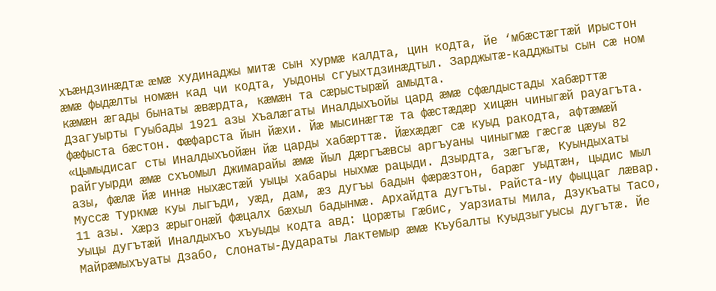хъæндзинæдтæ æмæ худинаджы митæ сын хурмæ калдта, цин кодта, йе ‘мбæстæгтæй Ирыстон æмæ фыдæлты номæн кад чи кодта, уыдоны сгуыхтдзинæдтыл. Зарджытæ-кадджыты сын сæ ном кæмæн æгады бынаты æвæрдта, кæмæн та сæрыстырæй амыдта.
Дзагуырты Гуыбады 1921 азы Хъалæгаты Иналдыхъойы цард æмæ сфæлдыстады хабæрттæ фæфыста бæстон. Фæфарста йын йæхи. Йæ мысинæгтæ та фæстæдæр хицæн чиныгæй рауагъта.
«Цымыдисаг сты Иналдыхъойæн йæ царды хабæрттæ. Йæхæдæг сæ куыд ракодта, афтæмæй райгуырди æмæ схъомыл Джимарайы æмæ йыл Дæргъæвсы аргъуаны чиныгмæ гæсгæ цæуы 82 азы, фæлæ йæ иннæ ныхæстæй уыцы хабары ныхмæ рацыди. Дзырдта, зæгъгæ, Куындыхаты Муссæ Туркмæ куы лыгъди, уæд, дам, æз дугъы бадын фæрæзтон, барæг уыдтæн, цыдис мыл 11 азы. Хæрз æрыгонæй фæцалх бæхыл бадынмæ. Архайдта дугъты. Райста-иу фыццаг лæвар. Уыцы дугътæй Иналдыхъо хъуыды кодта авд: Цорæты Гæбис, Уарзиаты Мила, Дзукъаты Тасо, Майрæмыхъуаты Дзабо, Слонаты-Дудараты Лактемыр æмæ Къубалты Куыдзыгуысы дугътæ. Йе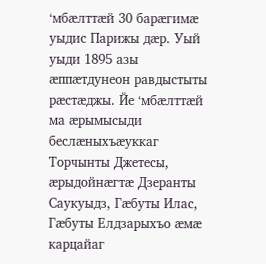‘мбæлттæй 30 барæгимæ уыдис Парижы дæр. Уый уыди 1895 азы æппæтдунеон равдыстыты рæстæджы. Йе ‘мбæлттæй ма æрымысыди беслæныхъæуккаг Торчынты Джетесы, æрыдойнæгтæ Дзеранты Саукуыдз, Гæбуты Илас, Гæбуты Елдзарыхъо æмæ карцайаг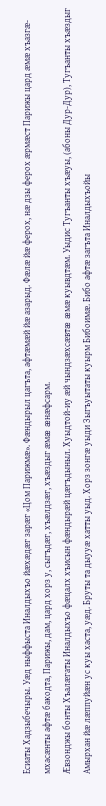Есиаты Хадзыбечыры. Уæд ныффыста Иналдыхъо йæхæдæг зарæг «Цом Парижмæ». Фæндырыл цагъта, афтæмæй йæ азарыд. Фæлæ йæ ферох, нæ дзы ферох æрмæст Парижы цард æмæ хъазгæ-мхасæнты афтæ бакодта, Парижы, дам, цард хорз у, сыгъдæг, хъæлдзæг, хъæздыг æмæ æнæфсарм.
Æвзонджы бонты Хъалæгаты Иналдыхъо фæцалх хъисын фæндырæй цæгъдыныл. Хуыдтой-иу æй чындзæхсæвтæ æмæ куывдтæм. Уыдис Тугъанты хъæуы, (абоны Дур-Дур), Тугъанты хъæздыг Амырхан йæ лæппуйæн ус куы хаста, уæд. Бруты та дыууæ хатты уыд. Хорз зонгæ уыди Зыгъуытаты куырм Бибоимæ. Бибо афтæ загъта Иналдыхъойы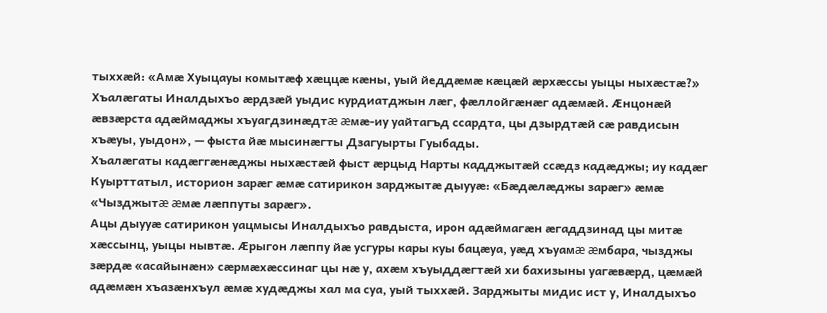тыххæй: «Амæ Хуыцауы комытæф хæццæ кæны, уый йеддæмæ кæцæй æрхæссы уыцы ныхæстæ?» Хъалæгаты Иналдыхъо æрдзæй уыдис курдиатджын лæг, фæллойгæнæг адæмæй. Æнцонæй æвзæрста адæймаджы хъуагдзинæдтæ æмæ-иу уайтагъд ссардта, цы дзырдтæй сæ равдисын хъæуы, уыдон», — фыста йæ мысинæгты Дзагуырты Гуыбады.
Хъалæгаты кадæггæнæджы ныхæстæй фыст æрцыд Нарты кадджытæй ссæдз кадæджы; иу кадæг Куырттатыл, историон зарæг æмæ сатирикон зарджытæ дыууæ: «Бæдæлæджы зарæг» æмæ «Чызджытæ æмæ лæппуты зарæг».
Ацы дыууæ сатирикон уацмысы Иналдыхъо равдыста, ирон адæймагæн æгаддзинад цы митæ хæссынц, уыцы нывтæ. Æрыгон лæппу йæ усгуры кары куы бацæуа, уæд хъуамæ æмбара, чызджы зæрдæ «асайынæн» сæрмæхæссинаг цы нæ у, ахæм хъуыддæгтæй хи бахизыны уагæвæрд, цæмæй адæмæн хъазæнхъул æмæ худæджы хал ма суа, уый тыххæй. Зарджыты мидис ист у, Иналдыхъо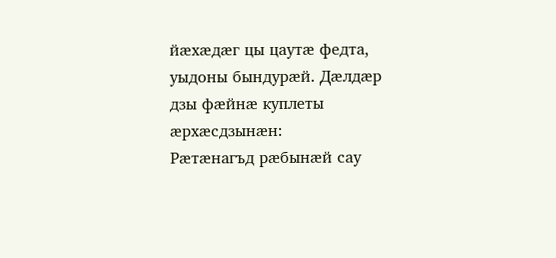йæхæдæг цы цаутæ федта, уыдоны бындурæй. Дæлдæр дзы фæйнæ куплеты æрхæсдзынæн:
Рæтæнагъд рæбынæй сау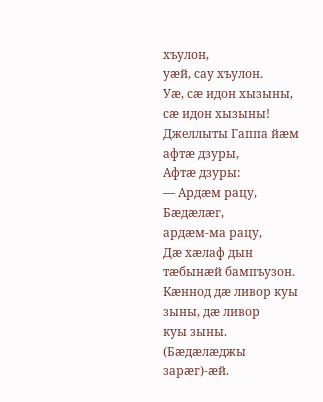хъулон,
уæй, сау хъулон.
Уæ, сæ идон хызыны, сæ идон хызыны!
Джеллыты Гаппа йæм афтæ дзуры,
Афтæ дзуры:
— Ардæм рацу, Бæдæлæг,
ардæм-ма рацу,
Дæ хæлаф дын тæбынæй бампъузон.
Кæннод дæ ливор куы зыны, дæ ливор
куы зыны.
(Бæдæлæджы зарæг)-æй.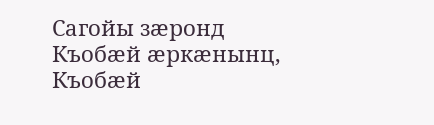Сагойы зæронд
Къобæй æркæнынц,
Къобæй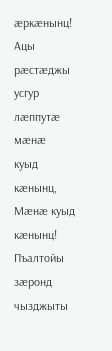æркæнынц!
Ацы рæстæджы
усгур лæппутæ мæнæ
куыд кæнынц,
Мæнæ куыд кæнынц!
Пъалтойы зæронд
чызджыты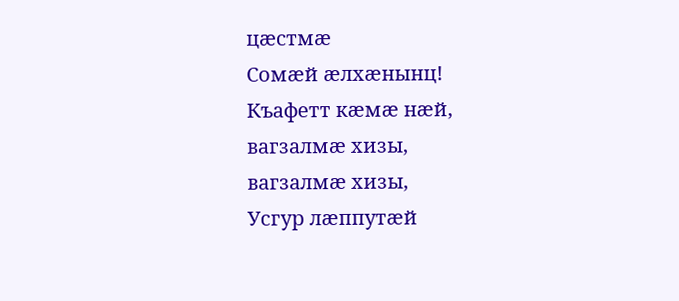цæстмæ
Сомæй æлхæнынц!
Къафетт кæмæ нæй,
вагзалмæ хизы,
вагзалмæ хизы,
Усгур лæппутæй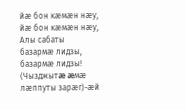йæ бон кæмæн нæу,
йæ бон кæмæн нæу,
Алы сабаты
базармæ лидзы,
базармæ лидзы!
(Чызджытæ æмæ лæппуты зарæг)-æй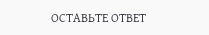ОСТАВЬТЕ ОТВЕТ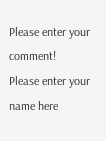Please enter your comment!
Please enter your name here